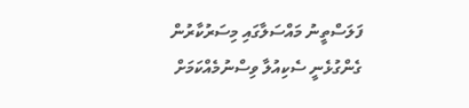ފަލަސްތީނު މައްސަލާގައި މިސަރުކާރުން ގެންގުޅެނީ ސެކިއުލާ ވިސްނުމެއްކަމަށް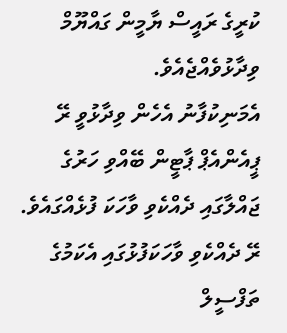ކުރީގެ ރައީސް ޔާމީން ގައްޔޫމް ވިދާޅުވެއްޖެއެވެ.
އެމަނިކުފާނު އެހެން ވިދާޅުވީ ރޭ ޕީއެންއެޕް ޕާޓީން ބޭއްވި ހަރުގެ ޖައްލާގައި ދެއްކެވި ވާހަކަ ފުޅެއްގައެވެ. ރޭ ދެއްކެވި ވާހަކަފުޅުގައި އެކަމުގެ ތަފްސީލް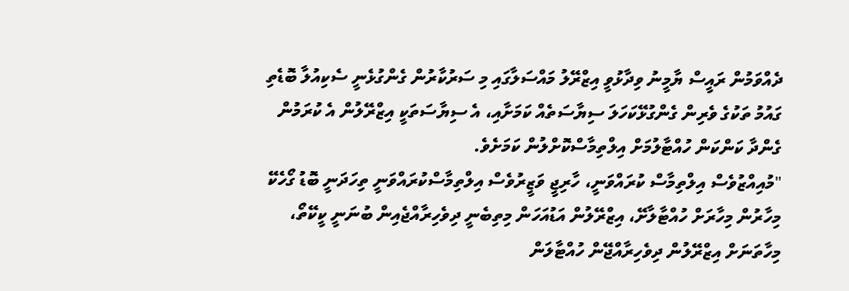ދެއްވަމުން ރައީސް ޔާމީނު ވިދާޅުވީ އިޒްރޭލު މައްސަލާގައި މި ސަރުކާރުން ގެންގުޅެނީ ސެކިއުލާ ބޮޑެތި ގައުމު ތަކުގެ ވެރިން ގެންގުޅޭކަހަލަ ސިޔާސަތެއް ކަމަށާއި، އެ ސިޔާސަތަކީ އިޒްރޭލުން އެ ކުރަމުން ގެންދާ ކަންކަން ހުއްޓާލުމަށް އިލްތިމާސްކޮށްލުން ކަމަށެވެ.
"މުއިއްޒުވެސް އިލްތިމާސް ކުރައްވަނީ، ހާރިޖީ ވަޒީރުވެސް އިލްތިމާސްކުރައްވަނީ ތިހަދަނީ ބޮޑު ގޯހެކޭ މިހާރުން މިހާރަށް ހުއްޓާލާށޭ، އިޒްރޭލުން އަޑުއަހަން މިތިބެނީ ދިވެހިރާއްޖެއިން ބުނަނީ ކީކޭތޯ، މިހާތަނަށް އިޒްރޭލުން ދިވެހިރާއްޖޭން ހުއްޓާލަން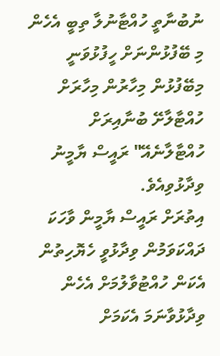ނުބުނާތީ ހުއްޓާނުލާ ތިބީ އެހެން މި ބޭފުޅުންނަށް ހީފުޅުވަނީ މިބޭފުޅުން މިހާރުން މިހާރަށް ހުއްޓާލާށޭ ބުނާއިރަށް ހުއްޓާލާނެއޭ" ރައީސް ޔާމީނު ވިދާޅުވިއެވެ.
އިތުރަށް ރައީސް ޔާމީން ވާހަކަ ދައްކަވަމުން ވިދާޅުވީ ހެޔޮހިތުން އެކަން ހުއްޓުވާލުމަށް އެހެން ވިދާޅުވާނަމަ އެކަމަށް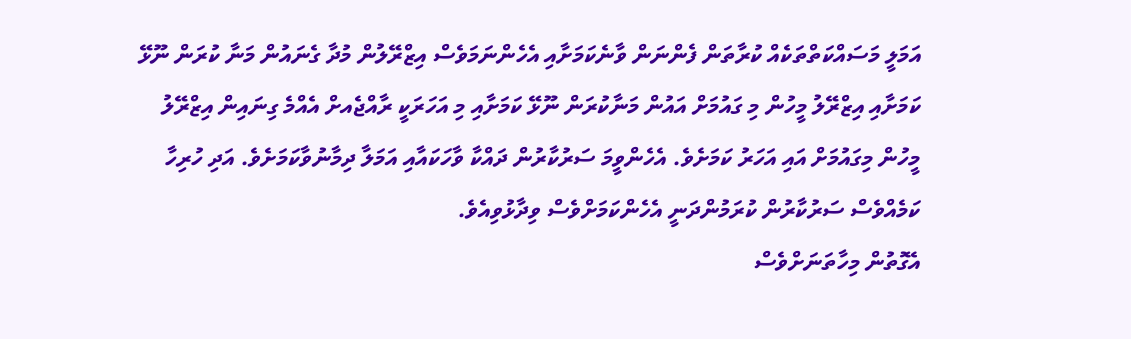އަމަލީ މަސައްކަތްތަކެއް ކުރާތަން ފެންނަން ވާނެކަމަށާއި އެހެންނަމަވެސް އިޒްރޭލުން މުދާ ގެނައުން މަނާ ކުރަން ނޫޅޭ ކަމަށާއި އިޒްރޭލު މީހުން މި ގައުމަށް އައުން މަނާކުރަން ނޫޅޭ ކަމަށާއި މި އަހަރަކީ ރާއްޖެއށް އެއްމެ ގިނައިން އިޒްރޭލު މީހުން މިގައުމަށް އައި އަހަރު ކަމަށެވެ. އެހެންވީމަ ސަރުކާރުން ދައްކާ ވާހަކައާއި އަމަލާ ދިމާނުވާކަމަށެވެ. އަދި ހުރިހާ ކަމެއްވެސް ސަރުކާރުން ކުރަމުންދަނީ އެހެންކަމަށްވެސް ވިދާޅުވިއެވެ.
އެގޮތުން މިހާތަނަށްވެސް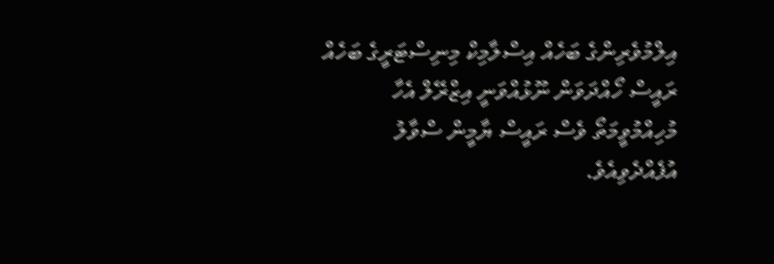އިލްމުވެރިންގެ ބަހެއް އިސްލާމިކް މިނިސްޓަރީގެ ބަހެއް ރައީސް ހޯއްދަވަން ނޫޅުއްވަނީ އިޒްރޭލް އެހާ މުހިއްމުވީމަތޯ ވެސް ރައީސް ޔާމީން ސްވާލު އުފެއްދެވިއެވެ.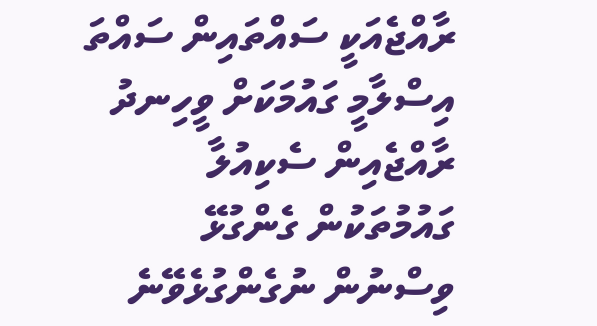ރާއްޖެއަކީ ސައްތައިން ސައްތަ އިސްލާމީ ގައުމަކަށް ވީހިނދު ރާއްޖެއިން ސެކިއުލާ ގައުމުތަކުން ގެންގުޅޭ ވިސްނުން ނުގެންގުޅެވޭނެ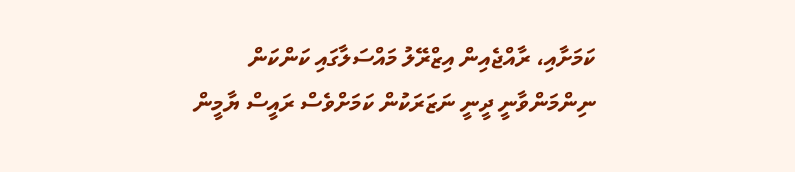ކަމަށާއި، ރާއްޖެއިން އިޒްރޭލު މައްސަލާގައި ކަންކަން ނިންމަންވާނީ ދީނީ ނަޒަރަކުން ކަމަށްވެސް ރައީސް ޔާމީން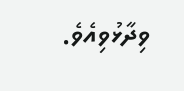ވިދާޅުވިއެވެ.